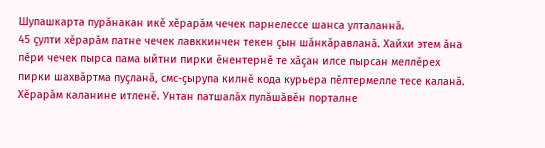Шупашкарта пурӑнакан икӗ хӗрарӑм чечек парнелессе шанса улталаннӑ.
45 ҫулти хӗрарӑм патне чечек лавккинчен текен ҫын шӑнкӑравланӑ. Хайхи этем ӑна пӗри чечек пырса пама ыйтни пирки ӗнентернӗ те хӑҫан илсе пырсан меллӗрех пирки шахвӑртма пуҫланӑ, смс-ҫырупа килнӗ кода курьера пӗлтермелле тесе каланӑ.
Хӗрарӑм каланине итленӗ. Унтан патшалӑх пулӑшӑвӗн порталне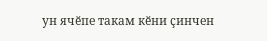ун ячӗпе такам кӗни ҫинчен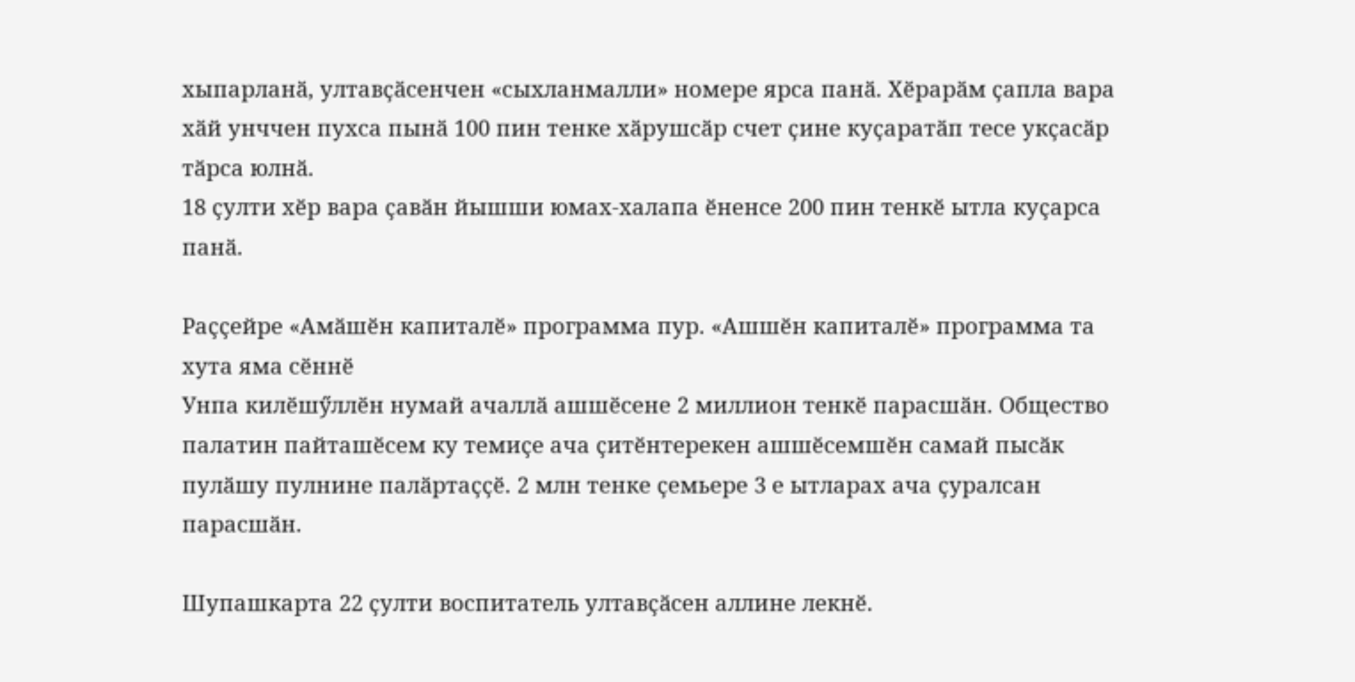хыпарланӑ, ултавҫӑсенчен «сыхланмалли» номере ярса панӑ. Хӗрарӑм ҫапла вара хӑй унччен пухса пынӑ 100 пин тенке хӑрушсӑр счет ҫине куҫаратӑп тесе укҫасӑр тӑрса юлнӑ.
18 ҫулти хӗр вара ҫавӑн йышши юмах-халапа ӗненсе 200 пин тенкӗ ытла куҫарса панӑ.

Раҫҫейре «Амӑшӗн капиталӗ» программа пур. «Ашшӗн капиталӗ» программа та хута яма сӗннӗ
Унпа килӗшӳллӗн нумай ачаллӑ ашшӗсене 2 миллион тенкӗ парасшӑн. Общество палатин пайташӗсем ку темиҫе ача ҫитӗнтерекен ашшӗсемшӗн самай пысӑк пулӑшу пулнине палӑртаҫҫӗ. 2 млн тенке ҫемьере 3 е ытларах ача ҫуралсан парасшӑн.

Шупашкарта 22 ҫулти воспитатель ултавҫӑсен аллине лекнӗ.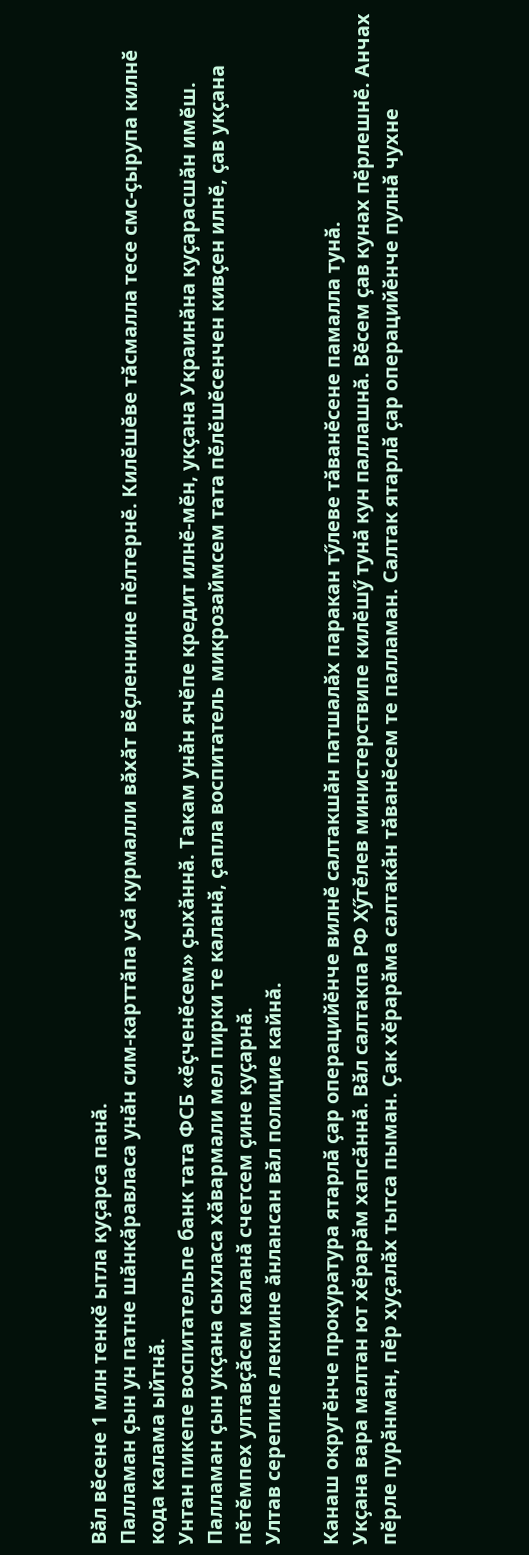Вӑл вӗсене 1 млн тенкӗ ытла куҫарса панӑ.
Палламан ҫын ун патне шӑнкӑравласа унӑн сим-карттӑпа усӑ курмалли вӑхӑт вӗҫленнине пӗлтернӗ. Килӗшӗве тӑсмалла тесе смс-ҫырупа килнӗ кода калама ыйтнӑ.
Унтан пикепе воспитательпе банк тата ФСБ «ӗҫченӗсем» ҫыхӑннӑ. Такам унӑн ячӗпе кредит илнӗ-мӗн, укҫана Украинӑна куҫарасшӑн имӗш. Палламан ҫын укҫана сыхласа хӑвармали мел пирки те каланӑ, ҫапла воспитатель микрозаймсем тата пӗлӗшӗсенчен кивҫен илнӗ, ҫав укҫана пӗтӗмпех ултавҫӑсем каланӑ счетсем ҫине куҫарнӑ.
Ултав серепине лекнине ӑнлансан вӑл полицие кайнӑ.

Канаш округӗнче прокуратура ятарлӑ ҫар операцийӗнче вилнӗ салтакшӑн патшалӑх паракан тӳлеве тӑванӗсене памалла тунӑ.
Укҫана вара малтан ют хӗрарӑм хапсӑннӑ. Вӑл салтакпа РФ Хӳтӗлев министерствипе килӗшӳ тунӑ кун паллашнӑ. Вӗсем ҫав кунах пӗрлешнӗ. Анчах пӗрле пурӑнман, пӗр хуҫалӑх тытса пыман. Ҫак хӗрарӑма салтакӑн тӑванӗсем те палламан. Салтак ятарлӑ ҫар операцийӗнче пулнӑ чухне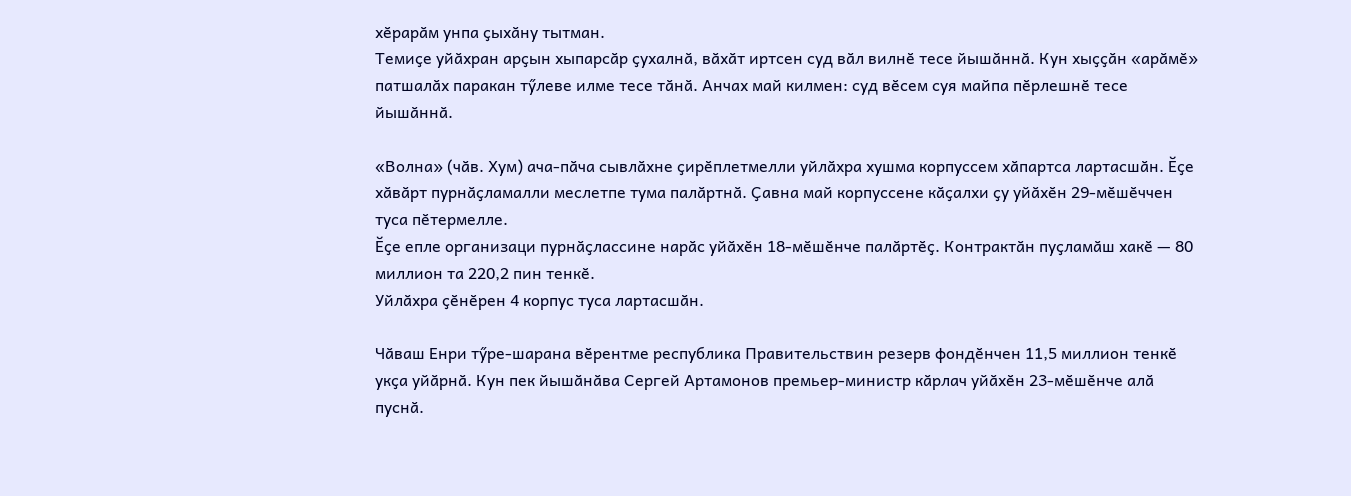хӗрарӑм унпа ҫыхӑну тытман.
Темиҫе уйӑхран арҫын хыпарсӑр ҫухалнӑ, вӑхӑт иртсен суд вӑл вилнӗ тесе йышӑннӑ. Кун хыҫҫӑн «арӑмӗ» патшалӑх паракан тӳлеве илме тесе тӑнӑ. Анчах май килмен: суд вӗсем суя майпа пӗрлешнӗ тесе йышӑннӑ.

«Волна» (чӑв. Хум) ача-пӑча сывлӑхне ҫирӗплетмелли уйлӑхра хушма корпуссем хӑпартса лартасшӑн. Ӗҫе хӑвӑрт пурнӑҫламалли меслетпе тума палӑртнӑ. Ҫавна май корпуссене кӑҫалхи ҫу уйӑхӗн 29-мӗшӗччен туса пӗтермелле.
Ӗҫе епле организаци пурнӑҫлассине нарӑс уйӑхӗн 18-мӗшӗнче палӑртӗҫ. Контрактӑн пуҫламӑш хакӗ — 80 миллион та 220,2 пин тенкӗ.
Уйлӑхра ҫӗнӗрен 4 корпус туса лартасшӑн.

Чӑваш Енри тӳре-шарана вӗрентме республика Правительствин резерв фондӗнчен 11,5 миллион тенкӗ укҫа уйӑрнӑ. Кун пек йышӑнӑва Сергей Артамонов премьер-министр кӑрлач уйӑхӗн 23-мӗшӗнче алӑ пуснӑ.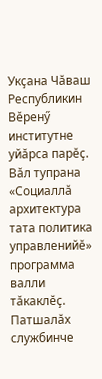Укҫана Чӑваш Республикин Вӗренӳ институтне уйӑрса парӗҫ. Вӑл тупрана «Социаллӑ архитектура тата политика управленийӗ» программа валли тӑкаклӗҫ.
Патшалӑх службинче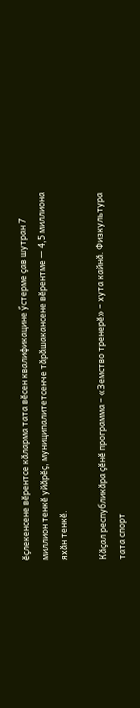ӗҫлекенсене вӗрентсе кӑларма тата вӗсен квалификацине ӳстерме ҫав шутран 7 миллион тенкӗ уйӑрӗҫ, муниципалитетсенче тӑрӑшакансене вӗрентме — 4,5 миллиона яхӑн тенкӗ.

Кӑҫал республикӑра ҫӗнӗ программа – «Земство тренерӗ» – хута кайнӑ. Физкультура тата спорт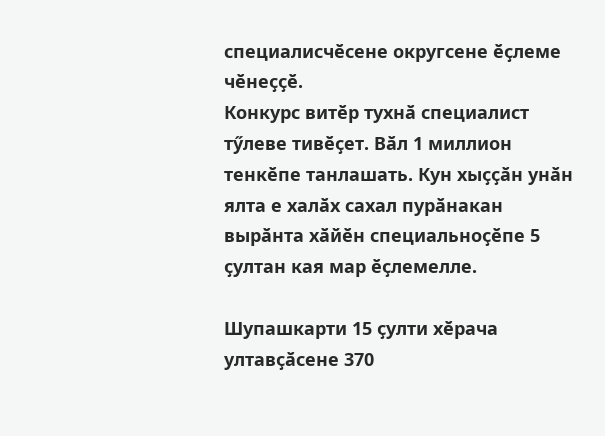специалисчӗсене округсене ӗҫлеме чӗнеҫҫӗ.
Конкурс витӗр тухнӑ специалист тӳлеве тивӗҫет. Вӑл 1 миллион тенкӗпе танлашать. Кун хыҫҫӑн унӑн ялта е халӑх сахал пурӑнакан вырӑнта хӑйӗн специальноҫӗпе 5 ҫултан кая мар ӗҫлемелле.

Шупашкарти 15 ҫулти хӗрача ултавҫӑсене 370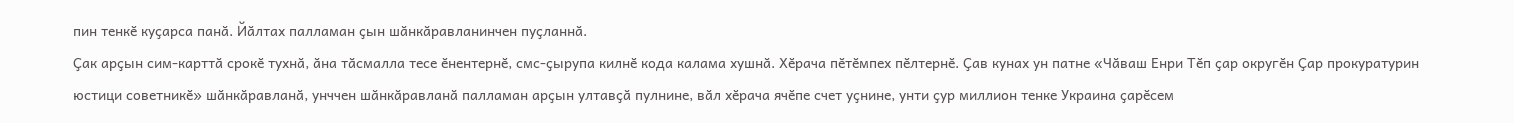пин тенкӗ куҫарса панӑ. Йӑлтах палламан ҫын шӑнкӑравланинчен пуҫланнӑ.
Ҫак арҫын сим-карттӑ срокӗ тухнӑ, ӑна тӑсмалла тесе ӗнентернӗ, смс-ҫырупа килнӗ кода калама хушнӑ. Хӗрача пӗтӗмпех пӗлтернӗ. Ҫав кунах ун патне «Чӑваш Енри Тӗп ҫар округӗн Ҫар прокуратурин юстици советникӗ» шӑнкӑравланӑ, унччен шӑнкӑравланӑ палламан арҫын ултавҫӑ пулнине, вӑл хӗрача ячӗпе счет уҫнине, унти ҫур миллион тенке Украина ҫарӗсем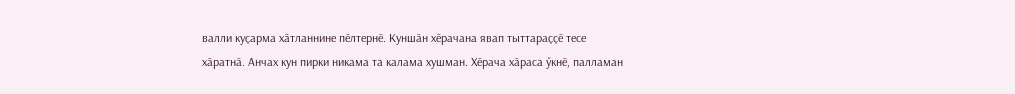валли куҫарма хӑтланнине пӗлтернӗ. Куншӑн хӗрачана явап тыттараҫҫӗ тесе хӑратнӑ. Анчах кун пирки никама та калама хушман. Хӗрача хӑраса ӳкнӗ, палламан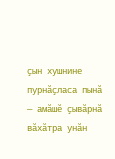ҫын хушнине пурнӑҫласа пынӑ — амӑшӗ ҫывӑрнӑ вӑхӑтра унӑн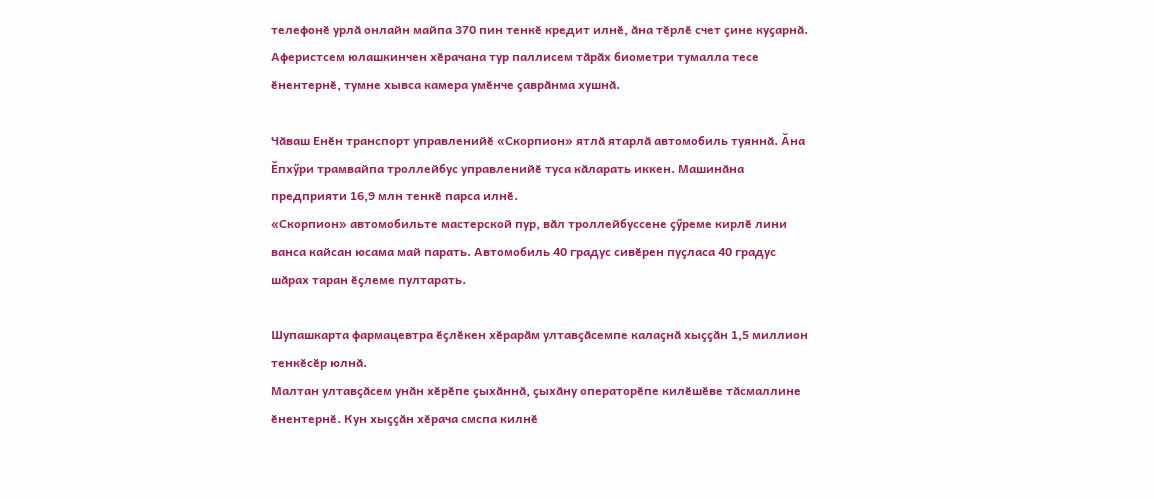телефонӗ урлӑ онлайн майпа 370 пин тенкӗ кредит илнӗ, ӑна тӗрлӗ счет ҫине куҫарнӑ.
Аферистсем юлашкинчен хӗрачана тур паллисем тӑрӑх биометри тумалла тесе ӗнентернӗ, тумне хывса камера умӗнче ҫаврӑнма хушнӑ.

Чӑваш Енӗн транспорт управленийӗ «Скорпион» ятлӑ ятарлӑ автомобиль туяннӑ. Ӑна Ӗпхӳри трамвайпа троллейбус управленийӗ туса кӑларать иккен. Машинӑна предприяти 16,9 млн тенкӗ парса илнӗ.
«Скорпион» автомобильте мастерской пур, вӑл троллейбуссене ҫӳреме кирлӗ лини ванса кайсан юсама май парать. Автомобиль 40 градус сивӗрен пуҫласа 40 градус шӑрах таран ӗҫлеме пултарать.

Шупашкарта фармацевтра ӗҫлӗкен хӗрарӑм ултавҫӑсемпе калаҫнӑ хыҫҫӑн 1,5 миллион тенкӗсӗр юлнӑ.
Малтан ултавҫӑсем унӑн хӗрӗпе ҫыхӑннӑ, ҫыхӑну операторӗпе килӗшӗве тӑсмаллине ӗнентернӗ. Кун хыҫҫӑн хӗрача смспа килнӗ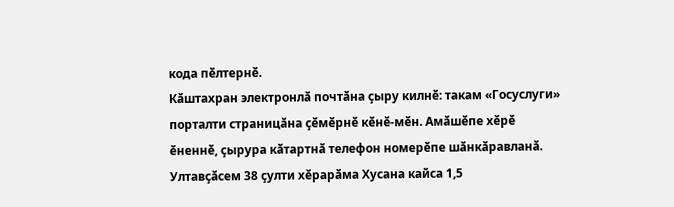кода пӗлтернӗ.
Кӑштахран электронлӑ почтӑна ҫыру килнӗ: такам «Госуслуги» порталти страницӑна ҫӗмӗрнӗ кӗнӗ-мӗн. Амӑшӗпе хӗрӗ ӗненнӗ, ҫырура кӑтартнӑ телефон номерӗпе шӑнкӑравланӑ.
Ултавҫӑсем 38 ҫулти хӗрарӑма Хусана кайса 1,5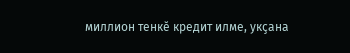миллион тенкӗ кредит илме, укҫана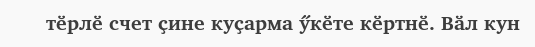тӗрлӗ счет ҫине куҫарма ӳкӗте кӗртнӗ. Вӑл кун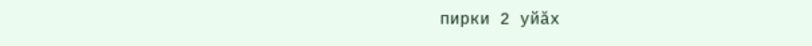пирки 2 уйӑх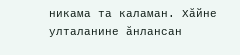никама та каламан. Хӑйне улталанине ӑнлансан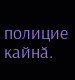полицие кайнӑ.